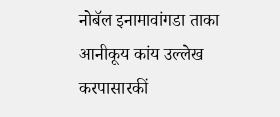नोबॅल इनामावांगडा ताका आनीकूय कांय उल्लेख करपासारकीं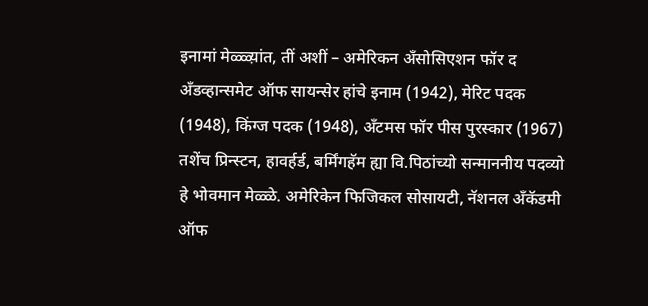इनामां मेळ्ळ्य़ांत, तीं अशीं – अमेरिकन अँसोसिएशन फॉर द अँडव्हान्समेट ऑफ सायन्सेर हांचे इनाम (1942), मेरिट पदक (1948), किंग्ज पदक (1948), अँटमस फॉर पीस पुरस्कार (1967) तशेंच प्रिन्स्टन, हावर्हर्ड, बर्मिंगहॅम ह्या वि.पिठांच्यो सन्माननीय पदव्यो हे भोवमान मेळ्ळे. अमेरिकेन फिजिकल सोसायटी, नॅशनल अँकॅडमी ऑफ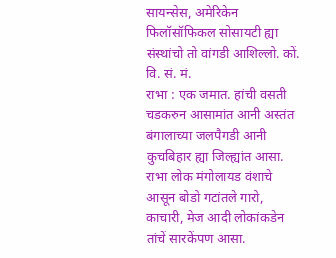सायन्सेस, अमेरिकेन फिलॉसॉफिकल सोसायटी ह्या संस्थांचो तो वांगडी आशिल्लो. कों. वि. सं. मं.
राभा : एक जमात. हांची वसती चडकरुन आसामांत आनी अस्तंत बंगालाच्या जलपैगडी आनी कुचबिहार ह्या जिल्ह्यांत आसा. राभा लोक मंगोलायड वंशाचे आसून बोडो गटांतले गारो, काचारी, मेज आदी लोकांकडेन तांचें सारकेंपण आसा.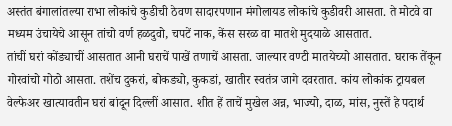अस्तंत बंगालांतल्या राभा लोकांचे कुडीची ठेवण सादारपणान मंगोलायड लोकांचे कुडीवरी आसता. ते मोटवे वा मध्यम उंचायेचे आसून तांचो वर्ण हळदुवो, चपटें नाक, केंस सरळ वा मातशे मुदयाळे आसतात.
तांचीं घरां कोंड्याचीं आसतात आनी घराचें पाखें तणाचें आसता. जाल्यार वण्टी मातयेच्यो आसतात. घराक तेंकून गोरवांचो गोठो आसता. तशेंच दुकरां, बोकड्यो, कुकडां, खातीर स्वतंत्र जागे दवरतात. कांय लोकांक ट्रायबल वेल्फेअर खात्यावतीन घरां बांदून दिल्लीं आसात. शीत हें ताचें मुखेल अन्न, भाज्यो, दाळ, मांस, नुस्तें हे पदार्थ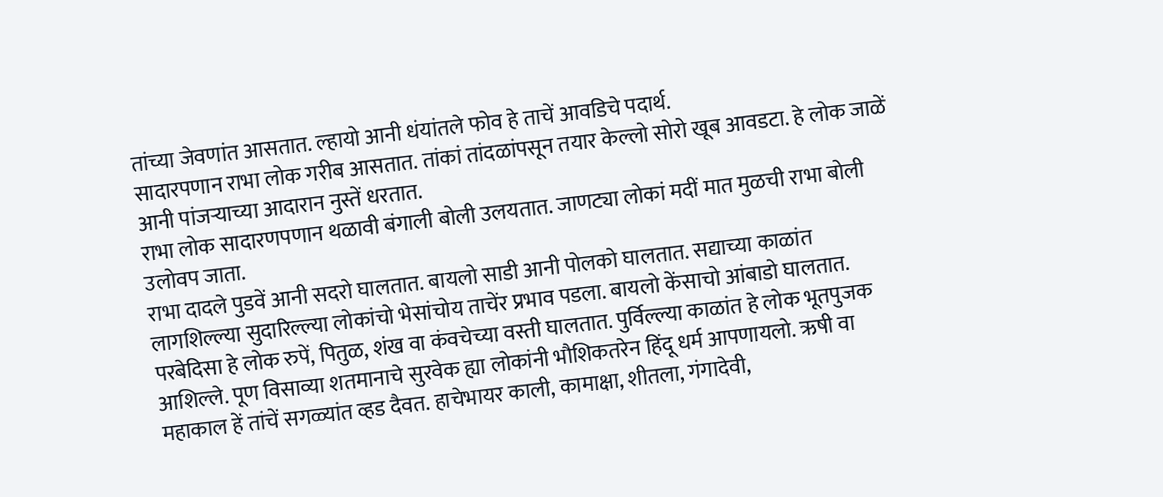तांच्या जेवणांत आसतात. ल्हायो आनी धंयांतले फोव हे ताचें आवडिचे पदार्थ.
सादारपणान राभा लोक गरीब आसतात. तांकां तांदळांपसून तयार केल्लो सोरो खूब आवडटा. हे लोक जाळें आनी पांजऱ्याच्या आदारान नुस्तें धरतात.
राभा लोक सादारणपणान थळावी बंगाली बोली उलयतात. जाणट्या लोकां मदीं मात मुळची राभा बोली उलोवप जाता.
राभा दादले पुडवें आनी सदरो घालतात. बायलो साडी आनी पोलको घालतात. सद्याच्या काळांत लागशिल्ल्या सुदारिल्ल्या लोकांचो भेसांचोय ताचेंर प्रभाव पडला. बायलो केंसाचो आंबाडो घालतात. परबेदिसा हे लोक रुपें, पितुळ, शंख वा कंवचेच्या वस्ती घालतात. पुर्विल्ल्या काळांत हे लोक भूतपुजक आशिल्ले. पूण विसाव्या शतमानाचे सुरवेक ह्या लोकांनी भौशिकतरेन हिंदू धर्म आपणायलो. ऋषी वा महाकाल हें तांचें सगळ्यांत व्हड दैवत. हाचेभायर काली, कामाक्षा, शीतला, गंगादेवी,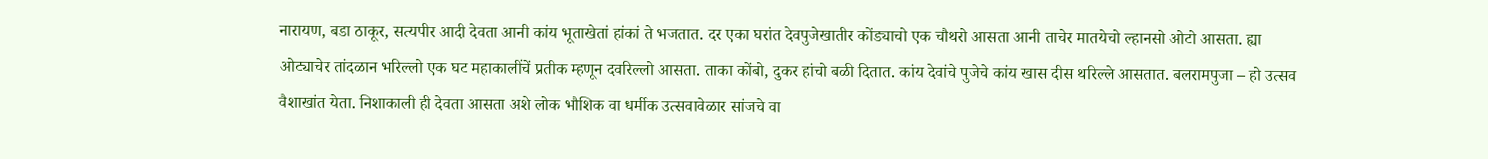नारायण, बडा ठाकूर, सत्यपीर आदी देवता आनी कांय भूताखेतां हांकां ते भजतात. दर एका घरांत देवपुजेखातीर कोंड्याचो एक चौथरो आसता आनी ताचेर मातयेचो ल्हानसो ओटो आसता. ह्या ओट्याचेर तांदळान भरिल्लो एक घट महाकालींचें प्रतीक म्हणून दवरिल्लो आसता. ताका कोंबो, दुकर हांचो बळी दितात. कांय देवांचे पुजेचे कांय खास दीस थरिल्ले आसतात. बलरामपुजा – हो उत्सव वैशाखांत येता. निशाकाली ही देवता आसता अशे लोक भौशिक वा धर्मीक उत्सवावेळार सांजचे वा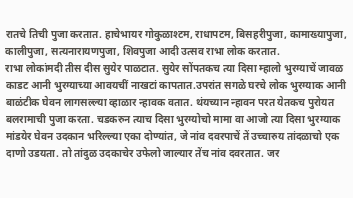रातचे तिची पुजा करतात. हाचेभायर गोकुळाश्टम, राधापटम, बिसहरीपुजा, कामाख्यापुजा, कालीपुजा, सत्यनारायणपुजा, शिवपुजा आदी उत्सव राभा लोक करतात.
राभा लोकांमदी तीस दीस सुयेर पाळटात. सुयेर सोंपतकच त्या दिसा म्हालो भुरग्याचें जावळ काडट आनी भुरग्याच्या आवयचीं नाखटां कापतात.उपरांत सगळे घरचे लोक भुरग्याक आनी बाळंटीक घेवन लागसल्ल्या व्हाळार न्हावक वतात. थंयच्यान न्हावन परत येतकच पुरोयत बलरामाची पुजा करता. चडकरुन त्याच दिसा भुरग्योचो मामा वा आजो त्या दिसा भुरग्याक मांडयेर घेवन उदकान भरिल्ल्या एका दोण्यांत, जे नांव दवरपाचें तें उच्चारुय तांदळाचो एक दाणो उडयता. तो तांदुळ उदकाचेर उफेलो जाल्यार तेंच नांव दवरतात. जर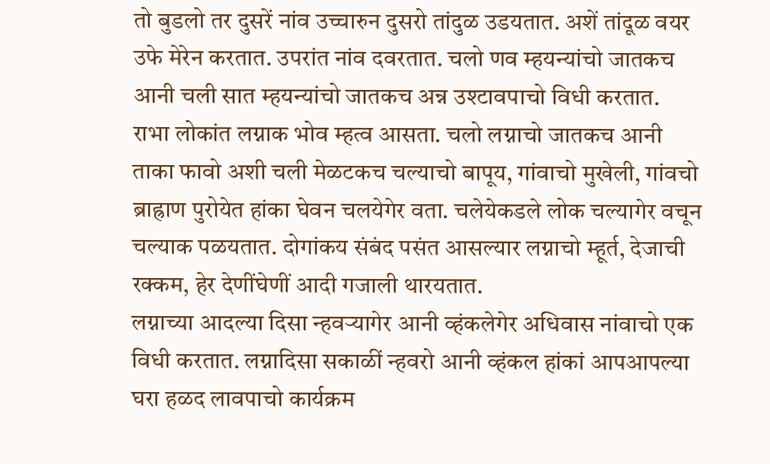तो बुडलो तर दुसरें नांव उच्चारुन दुसरो तांदुळ उडयतात. अशें तांदूळ वयर उफे मेरेन करतात. उपरांत नांव दवरतात. चलो णव म्हयन्यांचो जातकच आनी चली सात म्हयन्यांचो जातकच अन्न उश्टावपाचो विधी करतात.
राभा लोकांत लग्नाक भोव म्हत्व आसता. चलो लग्नाचो जातकच आनी ताका फावो अशी चली मेळटकच चल्याचो बापूय, गांवाचो मुखेली, गांवचो ब्राह्राण पुरोयेत हांका घेवन चलयेगेर वता. चलेयेकडले लोक चल्यागेर वचून चल्याक पळयतात. दोगांकय संबंद पसंत आसल्यार लग्नाचो म्हूर्त, देजाची रक्कम, हेर देणींघेणीं आदी गजाली थारयतात.
लग्नाच्या आदल्या दिसा न्हवऱ्यागेर आनी व्हंकलेगेर अधिवास नांवाचो एक विधी करतात. लग्नादिसा सकाळीं न्हवरो आनी व्हंकल हांकां आपआपल्या घरा हळद लावपाचो कार्यक्रम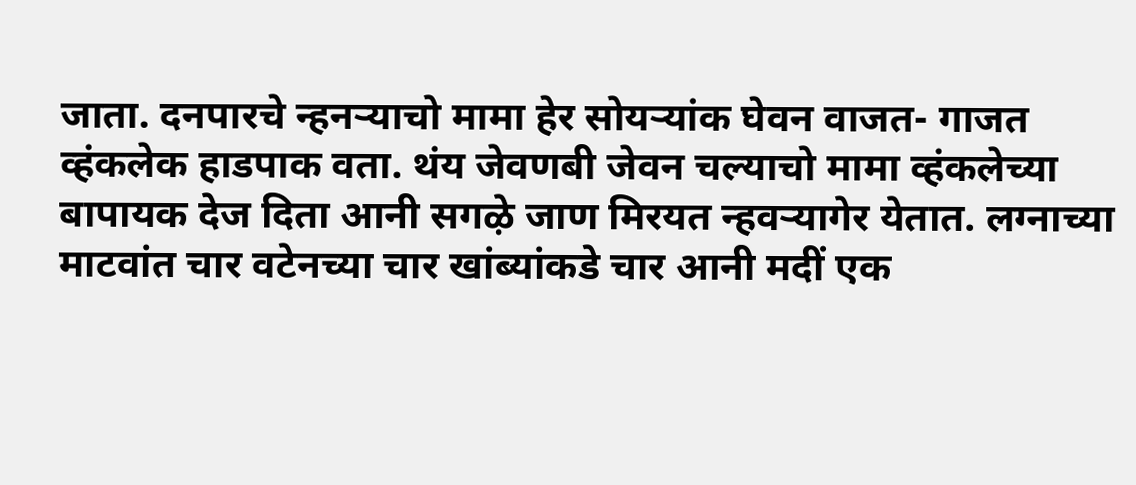जाता. दनपारचे न्हनऱ्याचो मामा हेर सोयऱ्यांक घेवन वाजत- गाजत व्हंकलेक हाडपाक वता. थंय जेवणबी जेवन चल्याचो मामा व्हंकलेच्या बापायक देज दिता आनी सगऴे जाण मिरयत न्हवऱ्यागेर येतात. लग्नाच्या माटवांत चार वटेनच्या चार खांब्यांकडे चार आनी मदीं एक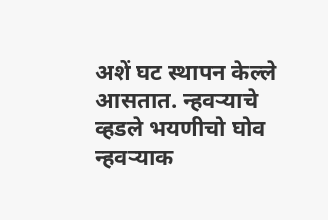अशें घट स्थापन केल्ले आसतात. न्हवऱ्याचे व्हडले भयणीचो घोव न्हवऱ्याक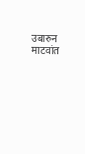उबारुन माटवांत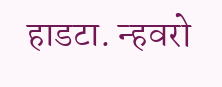हाडटा. न्हवरो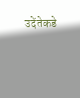उदेंतेकडे